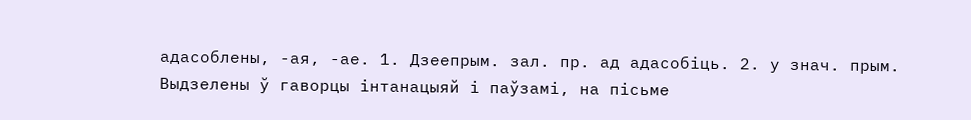адасоблены, -ая, -ае. 1. Дзеепрым. зал. пр. ад адасобіць. 2. у знач. прым. Выдзелены ў гаворцы інтанацыяй і паўзамі, на пісьме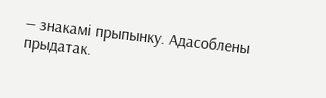— знакамі прыпынку. Адасоблены прыдатак.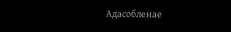Адасобленае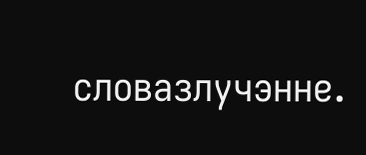словазлучэнне.